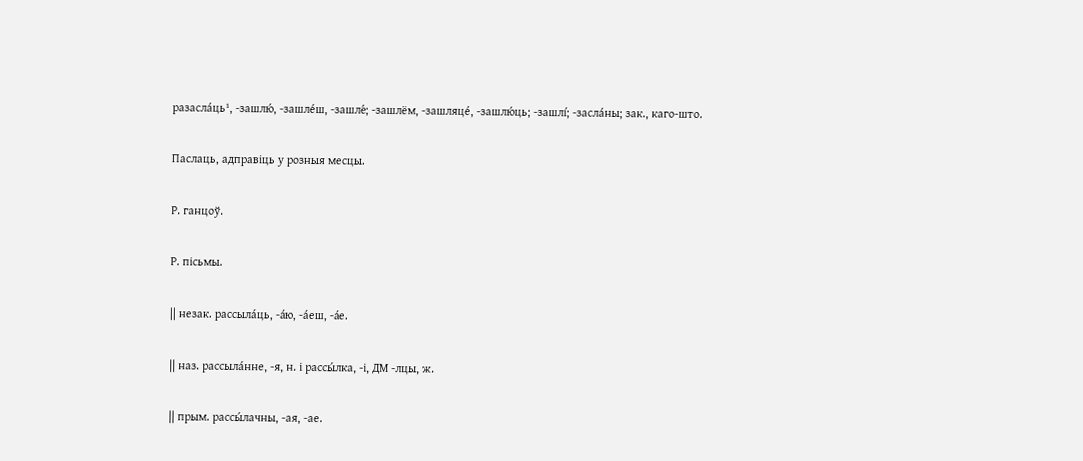разасла́ць¹, -зашлю́, -зашле́ш, -зашле́; -зашлём, -зашляце́, -зашлю́ць; -зашлі́; -засла́ны; зак., каго-што.

Паслаць, адправіць у розныя месцы.

Р. ганцоў.

Р. пісьмы.

|| незак. рассыла́ць, -а́ю, -а́еш, -а́е.

|| наз. рассыла́нне, -я, н. і рассы́лка, -і, ДМ -лцы, ж.

|| прым. рассы́лачны, -ая, -ае.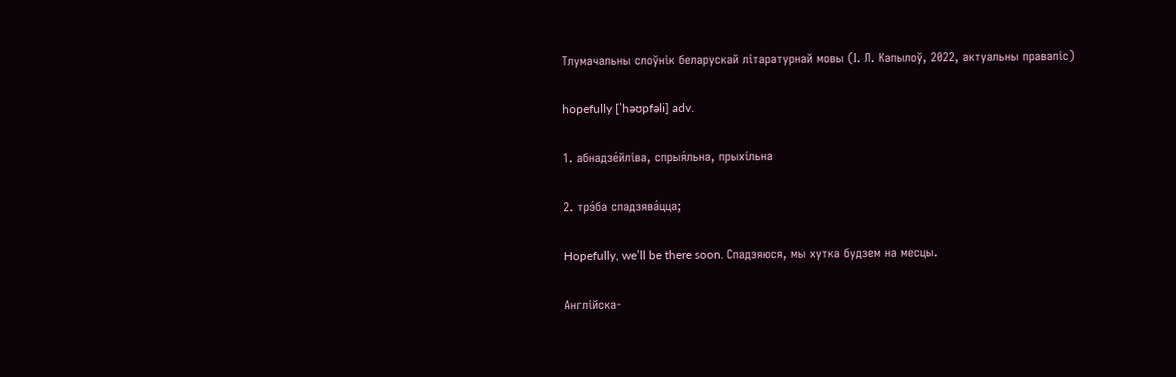Тлумачальны слоўнік беларускай літаратурнай мовы (І. Л. Капылоў, 2022, актуальны правапіс)

hopefully [ˈhəʊpfəli] adv.

1. абнадзе́йліва, спрыя́льна, прыхі́льна

2. трэ́ба спадзява́цца;

Hopefully, we’ll be there soon. Спадзяюся, мы хутка будзем на месцы.

Англійска-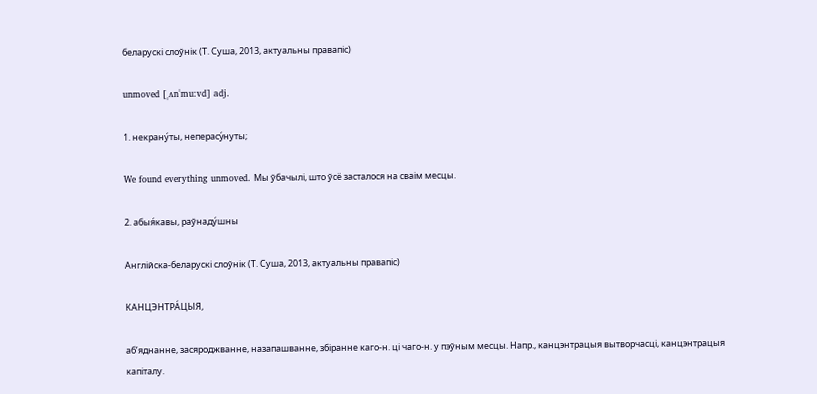беларускі слоўнік (Т. Суша, 2013, актуальны правапіс)

unmoved [ˌʌnˈmu:vd] adj.

1. некрану́ты, неперасу́нуты;

We found everything unmoved. Мы ўбачылі, што ўсё засталося на сваім месцы.

2. абыя́кавы, раўнаду́шны

Англійска-беларускі слоўнік (Т. Суша, 2013, актуальны правапіс)

КАНЦЭНТРА́ЦЫЯ,

аб’яднанне, засяроджванне, назапашванне, збіранне каго-н. ці чаго-н. у пэўным месцы. Напр., канцэнтрацыя вытворчасці, канцэнтрацыя капіталу.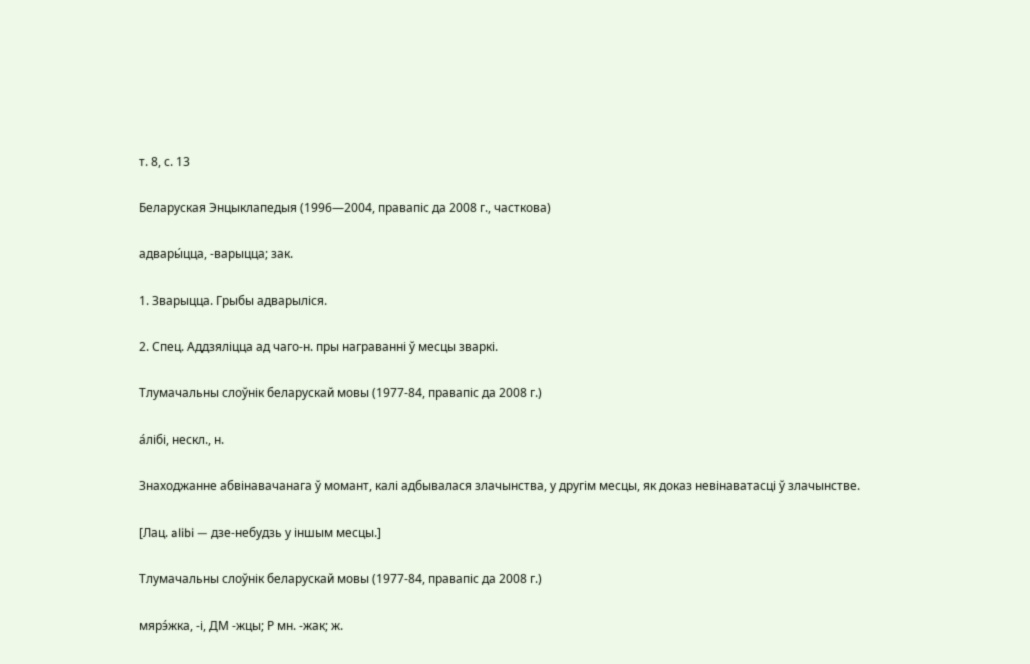т. 8, с. 13

Беларуская Энцыклапедыя (1996—2004, правапіс да 2008 г., часткова)

адвары́цца, ‑варыцца; зак.

1. Зварыцца. Грыбы адварыліся.

2. Спец. Аддзяліцца ад чаго‑н. пры награванні ў месцы зваркі.

Тлумачальны слоўнік беларускай мовы (1977-84, правапіс да 2008 г.)

а́лібі, нескл., н.

Знаходжанне абвінавачанага ў момант, калі адбывалася злачынства, у другім месцы, як доказ невінаватасці ў злачынстве.

[Лац. alibi — дзе-небудзь у іншым месцы.]

Тлумачальны слоўнік беларускай мовы (1977-84, правапіс да 2008 г.)

мярэ́жка, ‑і, ДМ ‑жцы; Р мн. ‑жак; ж.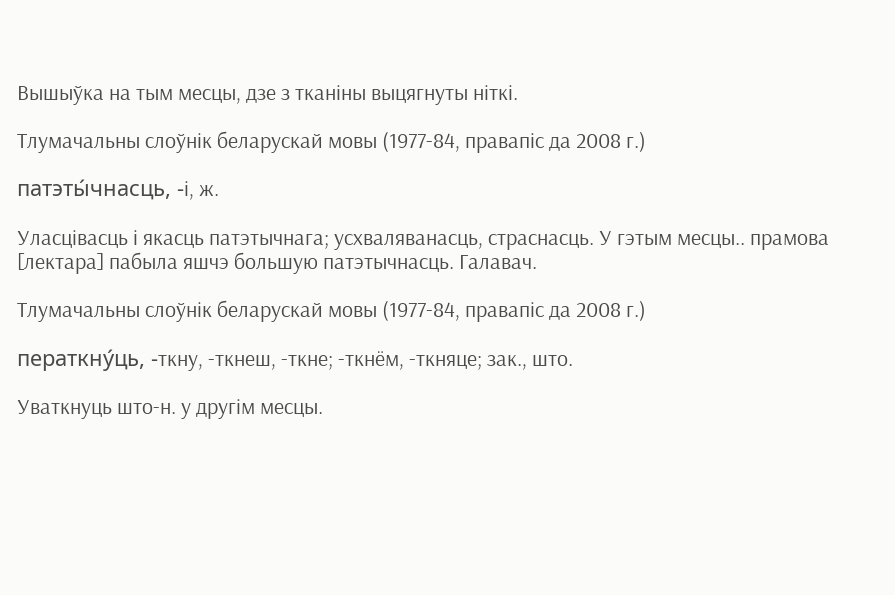Вышыўка на тым месцы, дзе з тканіны выцягнуты ніткі.

Тлумачальны слоўнік беларускай мовы (1977-84, правапіс да 2008 г.)

патэты́чнасць, ‑і, ж.

Уласцівасць і якасць патэтычнага; усхваляванасць, страснасць. У гэтым месцы.. прамова [лектара] пабыла яшчэ большую патэтычнасць. Галавач.

Тлумачальны слоўнік беларускай мовы (1977-84, правапіс да 2008 г.)

ператкну́ць, ‑ткну, ‑ткнеш, ‑ткне; ‑ткнём, ‑ткняце; зак., што.

Уваткнуць што‑н. у другім месцы.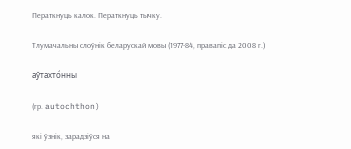Ператкнуць калок. Ператкнуць тычку.

Тлумачальны слоўнік беларускай мовы (1977-84, правапіс да 2008 г.)

аўтахто́нны

(гр. autochthon)

які ўзнік, зарадзіўся на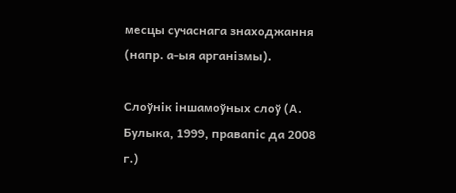месцы сучаснага знаходжання (напр. а-ыя арганізмы).

Слоўнік іншамоўных слоў (А. Булыка, 1999, правапіс да 2008 г.)